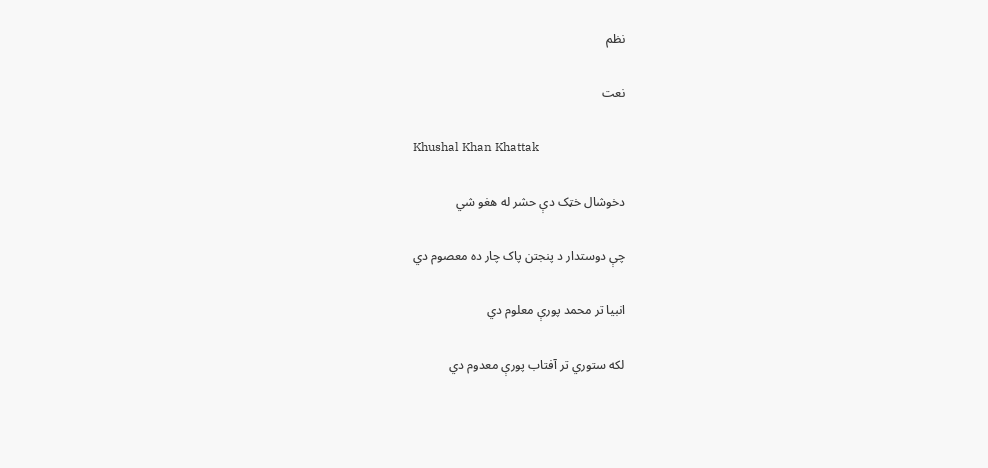نظم

نعت

Khushal Khan Khattak

دخوشال خټک دې حشر له هغو شي

چې دوستدار د پنجتن پاک چار ده معصوم دي

انبيا تر محمد پورې معلوم دي

لکه ستوري تر آفتاب پورې معدوم دي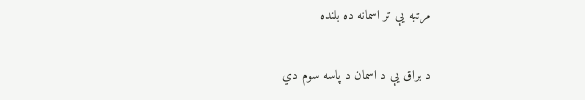مرتبه يې تر اسمانه ده بلنده

د براق يې د اسمان د پاسه سوم دي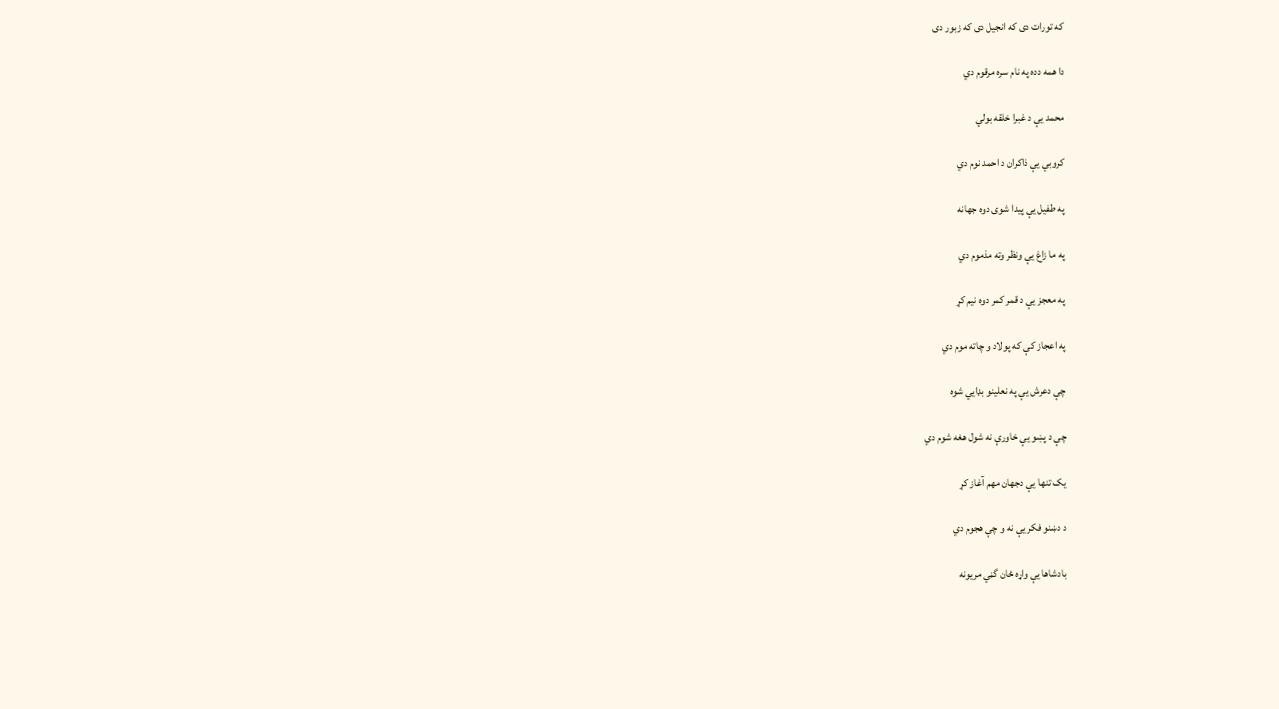که تورات دی که انجيل دی که زبور دی

دا همه دده په نام سره مرقوم دي

محمد يې د غبرا خلقه بولي

کروبي يې ذاکران د احمد نوم دي

په طفيل يې پيدا شوی دوه جهانه

په ما زاغ يې ونظر وته مذموم دي

په معجز يې د قمر کمر دوه نيم کړ

په اعجاز کې که پولاد و چاته موم دي

چې دعرش يې په نعلينو بډايي شوه

چې د پښو يې خاورې نه شول هغه شوم دي

يک تنها يې دجهان مهم آغاز کړ

د دښنو فکر يې نه و چې هجوم دي

بادشاها يې واړه ځان گڼي مريونه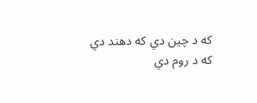که د چين دي که دهند دي که د روم دي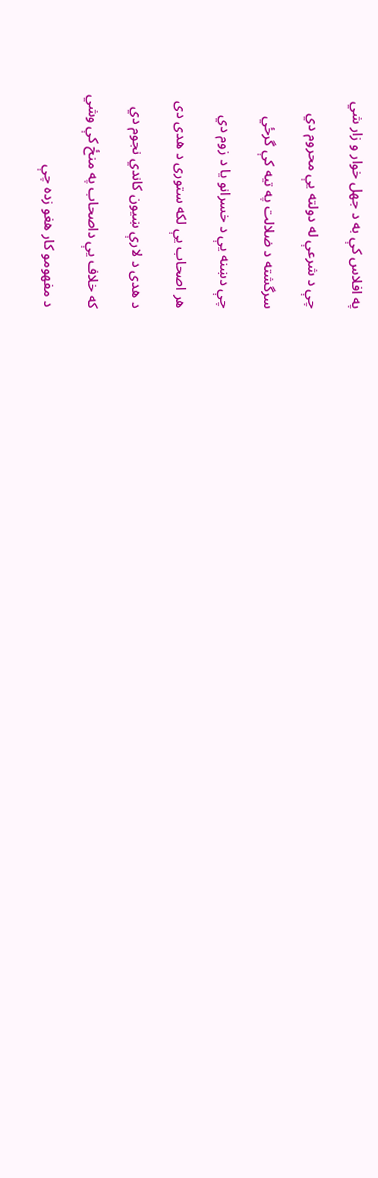په افلاس کې به د جهل خوار و زار شي

چې د شرعې له دولته يې محروم دي

سرگشته د ضلالت په تيه کې گرځي

چې دښنه يې د خسرانو يا د زوم دي

هر اصحاب يې لکه ستوری د هدی دی

د هدی د لارې ښيون کاندي نجوم دي

که خلاف يې داصحاب په منځ کې وشي

د مفهومو کار هغو زده چې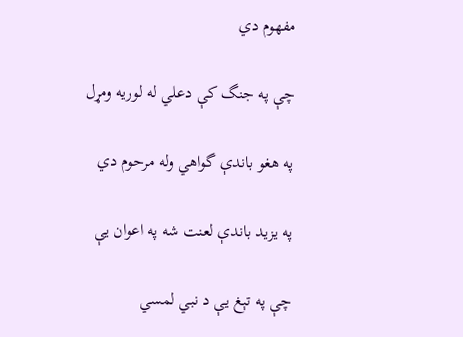مفهوم دي

چې په جنگ کې دعلي له لوريه ومړل

په هغو باندې گواهي وله مرحوم دي

په يزيد باندې لعنت شه په اعوان يې

چې په تېغ يې د نبي لمسي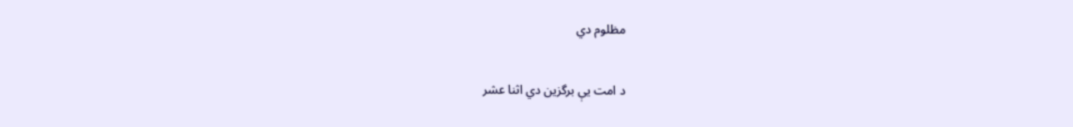مظلوم دي

د امت يې برگزين دي اثنا عشر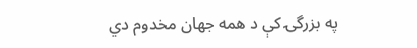په بزرگۍ کې د همه جهان مخدوم دي